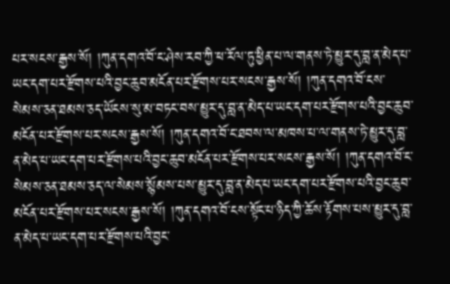པར་སངས་རྒྱས་སོ། །ཀུན་དགའ་བོ་ང་ཤེས་རབ་ཀྱི་ཕ་རོལ་ཏུ་ཕྱིན་པ་ལ་གནས་ཏེ་མྱུར་དུ་བླ་ན་མེད་པ་ཡང་དག་པར་རྫོགས་པའི་བྱང་ཆུབ་མངོན་པར་རྫོགས་པར་སངས་རྒྱས་སོ། །ཀུན་དགའ་བོ་ངས་སེམས་ཅན་ཐམས་ཅད་ཡོངས་སུ་མ་བཏང་བས་མྱུར་དུ་བླ་ན་མེད་པ་ཡང་དག་པར་རྫོགས་པའི་བྱང་ཆུབ་མངོན་པར་རྫོགས་པར་སངས་རྒྱས་སོ། །ཀུན་དགའ་བོ་ང་ཐབས་ལ་མཁས་པ་ལ་གནས་ཏེ་མྱུར་དུ་བླ་ན་མེད་པ་ཡང་དག་པར་རྫོགས་པའི་བྱང་ཆུབ་མངོན་པར་རྫོགས་པར་སངས་རྒྱས་སོ། །ཀུན་དགའ་བོ་ང་སེམས་ཅན་ཐམས་ཅད་ལ་སེམས་སྙོམས་པས་མྱུར་དུ་བླ་ན་མེད་པ་ཡང་དག་པར་རྫོགས་པའི་བྱང་ཆུབ་མངོན་པར་རྫོགས་པར་སངས་རྒྱས་སོ། །ཀུན་དགའ་བོ་ངས་སྟོང་པ་ཉིད་ཀྱི་ཆོས་རྟོགས་པས་མྱུར་དུ་བླ་ན་མེད་པ་ཡང་དག་པར་རྫོགས་པའི་བྱང་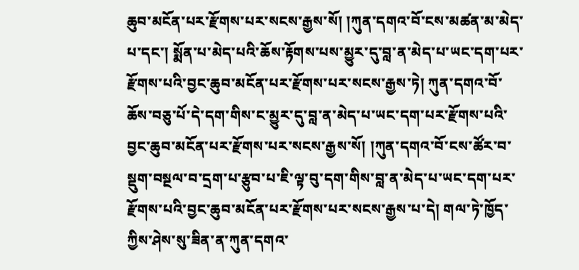ཆུབ་མངོན་པར་རྫོགས་པར་སངས་རྒྱས་སོ། །ཀུན་དགའ་བོ་ངས་མཚན་མ་མེད་པ་དང་། སྨོན་པ་མེད་པའི་ཆོས་རྟོགས་པས་མྱུར་དུ་བླ་ན་མེད་པ་ཡང་དག་པར་རྫོགས་པའི་བྱང་ཆུབ་མངོན་པར་རྫོགས་པར་སངས་རྒྱས་ཏེ། ཀུན་དགའ་བོ་ཆོས་བཅུ་པོ་དེ་དག་གིས་ང་མྱུར་དུ་བླ་ན་མེད་པ་ཡང་དག་པར་རྫོགས་པའི་བྱང་ཆུབ་མངོན་པར་རྫོགས་པར་སངས་རྒྱས་སོ། །ཀུན་དགའ་བོ་ངས་ཚོར་བ་སྡུག་བསྔལ་བ་དྲག་པ་རྩུབ་པ་ཇི་ལྟ་བུ་དག་གིས་བླ་ན་མེད་པ་ཡང་དག་པར་རྫོགས་པའི་བྱང་ཆུབ་མངོན་པར་རྫོགས་པར་སངས་རྒྱས་པ་དེ། གལ་ཏེ་ཁྱོད་ཀྱིས་ཤེས་སུ་ཟིན་ན་ཀུན་དགའ་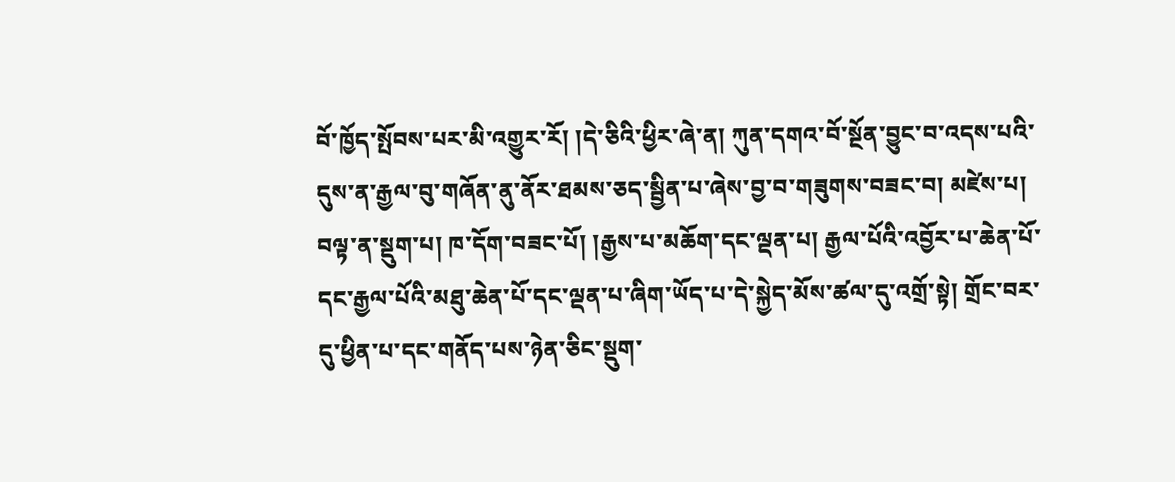བོ་ཁྱོད་སྤོབས་པར་མི་འགྱུར་རོ། །དེ་ཅིའི་ཕྱིར་ཞེ་ན། ཀུན་དགའ་བོ་སྔོན་བྱུང་བ་འདས་པའི་དུས་ན་རྒྱལ་བུ་གཞོན་ནུ་ནོར་ཐམས་ཅད་སྦྱིན་པ་ཞེས་བྱ་བ་གཟུགས་བཟང་བ། མཛེས་པ། བལྟ་ན་སྡུག་པ། ཁ་དོག་བཟང་པོ། །རྒྱས་པ་མཆོག་དང་ལྡན་པ། རྒྱལ་པོའི་འབྱོར་པ་ཆེན་པོ་དང་རྒྱལ་པོའི་མཐུ་ཆེན་པོ་དང་ལྡན་པ་ཞིག་ཡོད་པ་དེ་སྐྱེད་མོས་ཚལ་དུ་འགྲོ་སྟེ། གྲོང་བར་དུ་ཕྱིན་པ་དང་གནོད་པས་ཉེན་ཅིང་སྡུག་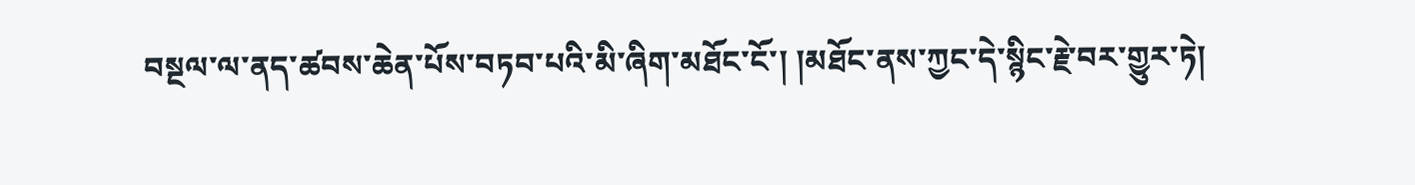བསྔལ་ལ་ནད་ཚབས་ཆེན་པོས་བཏབ་པའི་མི་ཞིག་མཐོང་ངོ་། །མཐོང་ནས་ཀྱང་དེ་སྙིང་རྗེ་བར་གྱུར་ཏེ།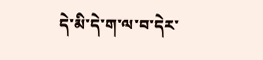དེ་མི་དེ་ག་ལ་བ་དེར་